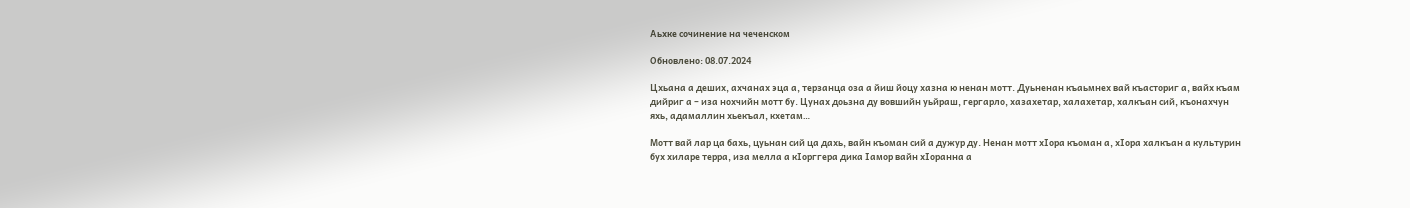Аьхке сочинение на чеченском

Обновлено: 08.07.2024

Цхьана а деших, ахчанах эца а, терзанца оза а йиш йоцу хазна ю ненан мотт. Дуьненан къаьмнех вай къасториг а, вайх къам дийриг а – иза нохчийн мотт бу. Цунах доьзна ду вовшийн уьйраш, гергарло, хазахетар, халахетар, халкъан сий, къонахчун яхь, адамаллин хьекъал, кхетам…

Мотт вай лар ца бахь, цуьнан сий ца дахь, вайн къоман сий а дужур ду. Ненан мотт хIора къоман а, хIора халкъан а культурин бух хиларе терра, иза мелла а кIорггера дика Iамор вайн хIоранна а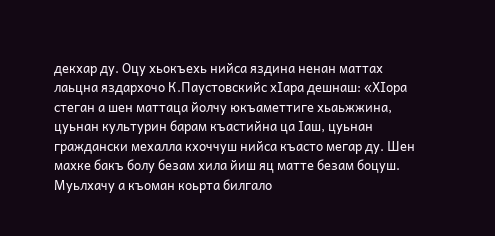декхар ду. Оцу хьокъехь нийса яздина ненан маттах лаьцна яздархочо К.Паустовскийс хIара дешнаш: «ХIора стеган а шен маттаца йолчу юкъаметтиге хьаьжжина, цуьнан культурин барам къастийна ца Iаш, цуьнан граждански мехалла кхоччуш нийса къасто мегар ду. Шен махке бакъ болу безам хила йиш яц матте безам боцуш. Муьлхачу а къоман коьрта билгало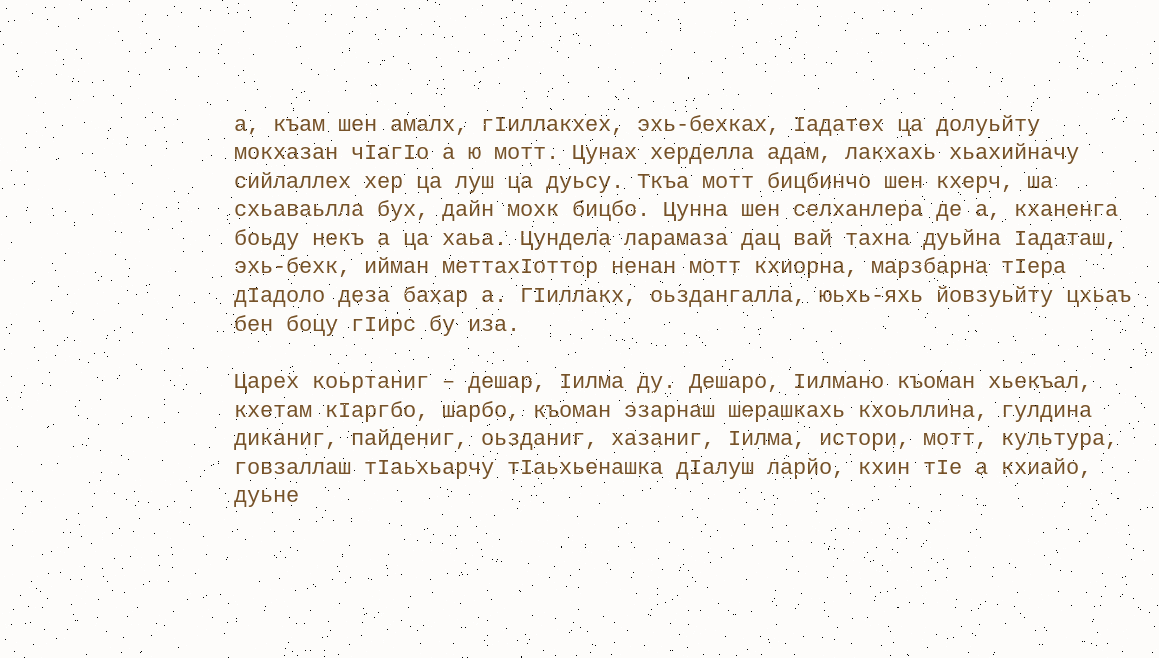а, къам шен амалх, гIиллакхех, эхь-бехках, Iадатех ца долуьйту мокхазан чIагIо а ю мотт. Цунах херделла адам, лакхахь хьахийначу сийлаллех хер ца луш ца дуьсу. Ткъа мотт бицбинчо шен кхерч, ша схьаваьлла бух, дайн мохк бицбо. Цунна шен селханлера де а, кханенга боьду некъ а ца хаьа. Цундела ларамаза дац вай тахна дуьйна Iадаташ, эхь-бехк, ийман меттахIоттор ненан мотт кхиорна, марзбарна тIера дIадоло деза бахар а. ГIиллакх, оьздангалла, юьхь-яхь йовзуьйту цхьаъ бен боцу гIирс бу иза.

Царех коьртаниг – дешар, Iилма ду. Дешаро, Iилмано къоман хьекъал, кхетам кIаргбо, шарбо, къоман эзарнаш шерашкахь кхоьллина, гулдина диканиг, пайдениг, оьзданиг, хазаниг, Iилма, истори, мотт, культура, говзаллаш тIаьхьарчу тIаьхьенашка дIалуш ларйо, кхин тIе а кхиайо, дуьне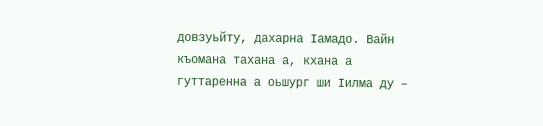довзуьйту, дахарна Iамадо. Вайн къомана тахана а, кхана а гуттаренна а оьшург ши Iилма ду –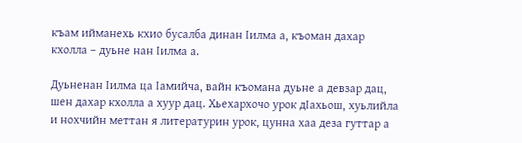къам ийманехь кхио бусалба динан Iилма а, къоман дахар кхолла – дуьне нан Iилма а.

Дуьненан Iилма ца Iамийча, вайн къомана дуьне а девзар дац, шен дахар кхолла а хуур дац. Хьехархочо урок дIахьош, хуьлийла и нохчийн меттан я литературин урок, цунна хаа деза гуттар а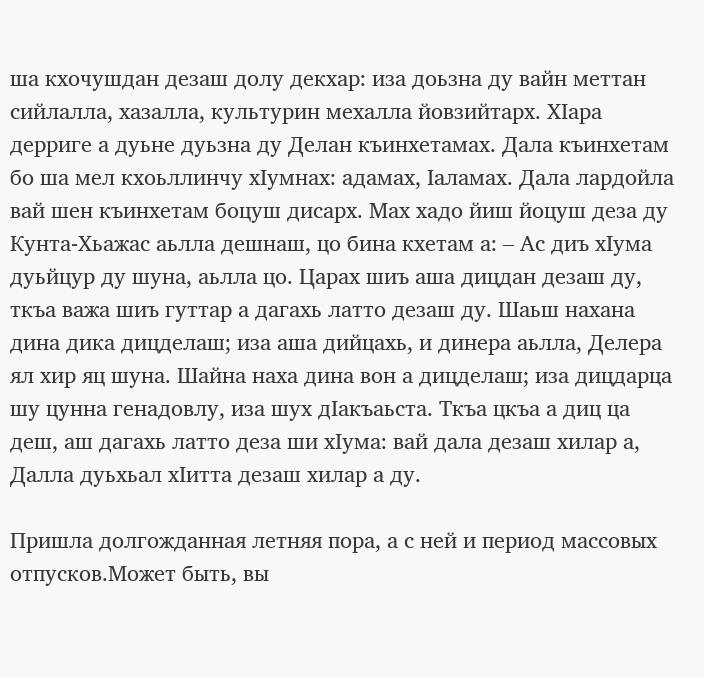ша кхочушдан дезаш долу декхар: иза доьзна ду вайн меттан сийлалла, хазалла, культурин мехалла йовзийтарх. ХIара дерриге а дуьне дуьзна ду Делан къинхетамах. Дала къинхетам бо ша мел кхоьллинчу хIумнах: адамах, Iаламах. Дала лардойла вай шен къинхетам боцуш дисарх. Мах хадо йиш йоцуш деза ду Кунта-Хьажас аьлла дешнаш, цо бина кхетам а: – Ас диъ хIума дуьйцур ду шуна, аьлла цо. Царах шиъ аша дицдан дезаш ду, ткъа важа шиъ гуттар а дагахь латто дезаш ду. Шаьш нахана дина дика дицделаш; иза аша дийцахь, и динера аьлла, Делера ял хир яц шуна. Шайна наха дина вон а дицделаш; иза дицдарца шу цунна генадовлу, иза шух дIакъаьста. Ткъа цкъа а диц ца деш, аш дагахь латто деза ши хIума: вай дала дезаш хилар а, Далла дуьхьал хIитта дезаш хилар а ду.

Пришла долгожданная летняя пора, а с ней и период массовых отпусков.Может быть, вы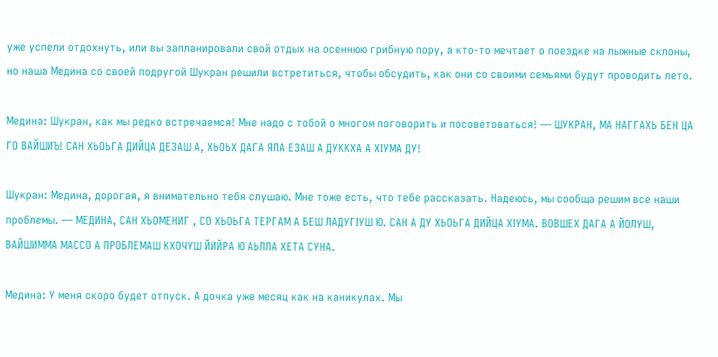уже успели отдохнуть, или вы запланировали свой отдых на осеннюю грибную пору, а кто-то мечтает о поездке на лыжные склоны, но наша Медина со своей подругой Шукран решили встретиться, чтобы обсудить, как они со своими семьями будут проводить лето.

Медина: Шукран, как мы редко встречаемся! Мне надо с тобой о многом поговорить и посоветоваться! — ШУКРАН, МА НАГГАХЬ БЕН ЦА ГО ВАЙШИЪ! САН ХЬОЬГА ДИЙЦА ДЕЗАШ А, ХЬОЬХ ДАГА ЯЛА ЕЗАШ А ДУККХА А ХIУМА ДУ!

Шукран: Медина, дорогая, я внимательно тебя слушаю. Мне тоже есть, что тебе рассказать. Надеюсь, мы сообща решим все наши проблемы. — МЕДИНА, САН ХЬОМЕНИГ , СО ХЬОЬГА ТЕРГАМ А БЕШ ЛАДУГIУШ Ю. САН А ДУ ХЬОЬГА ДИЙЦА ХIУМА. ВОВШЕХ ДАГА А ЙОЛУШ, ВАЙШИММА МАССО А ПРОБЛЕМАШ КХОЧУШ ЙИЙРА Ю АЬЛЛА ХЕТА СУНА.

Медина: У меня скоро будет отпуск. А дочка уже месяц как на каникулах. Мы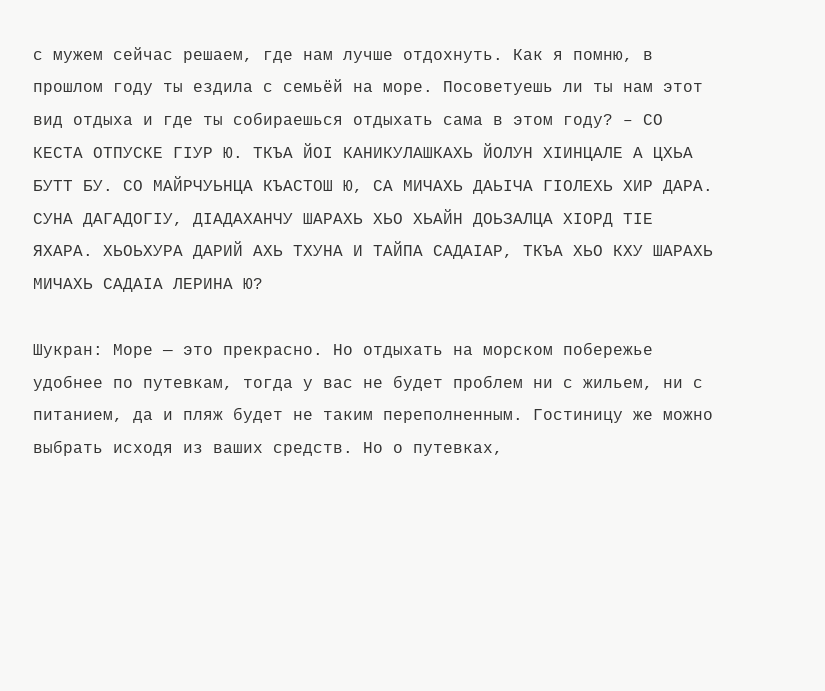с мужем сейчас решаем, где нам лучше отдохнуть. Как я помню, в прошлом году ты ездила с семьёй на море. Посоветуешь ли ты нам этот вид отдыха и где ты собираешься отдыхать сама в этом году? – СО КЕСТА ОТПУСКЕ ГIУР Ю. ТКЪА ЙОI КАНИКУЛАШКАХЬ ЙОЛУН ХIИНЦАЛЕ А ЦХЬА БУТТ БУ. СО МАЙРЧУЬНЦА КЪАСТОШ Ю, СА МИЧАХЬ ДАЬIЧА ГIОЛЕХЬ ХИР ДАРА. СУНА ДАГАДОГIУ, ДIАДАХАНЧУ ШАРАХЬ ХЬО ХЬАЙН ДОЬЗАЛЦА ХIОРД ТIЕ ЯХАРА. ХЬОЬХУРА ДАРИЙ АХЬ ТХУНА И ТАЙПА САДАIАР, ТКЪА ХЬО КХУ ШАРАХЬ МИЧАХЬ САДАIА ЛЕРИНА Ю?

Шукран: Море — это прекрасно. Но отдыхать на морском побережье удобнее по путевкам, тогда у вас не будет проблем ни с жильем, ни с питанием, да и пляж будет не таким переполненным. Гостиницу же можно выбрать исходя из ваших средств. Но о путевках,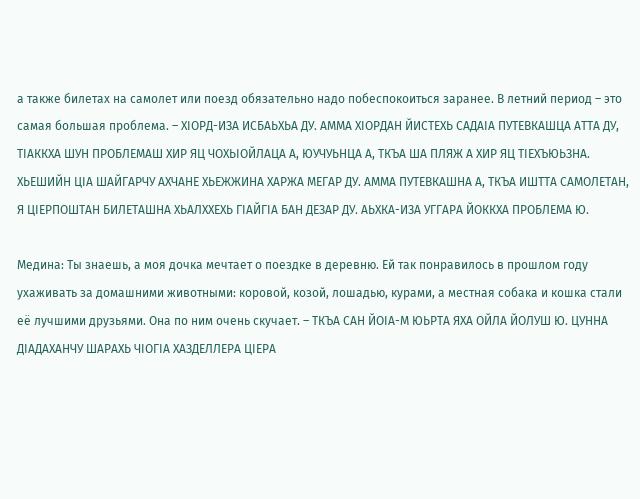а также билетах на самолет или поезд обязательно надо побеспокоиться заранее. В летний период – это самая большая проблема. – ХIОРД-ИЗА ИСБАЬХЬА ДУ. АММА ХIОРДАН ЙИСТЕХЬ САДАIА ПУТЕВКАШЦА АТТА ДУ, ТIАККХА ШУН ПРОБЛЕМАШ ХИР ЯЦ ЧОХЬIОЙЛАЦА А, ЮУЧУЬНЦА А, ТКЪА ША ПЛЯЖ А ХИР ЯЦ ТIЕХЪЮЬЗНА. ХЬЕШИЙН ЦIА ШАЙГАРЧУ АХЧАНЕ ХЬЕЖЖИНА ХАРЖА МЕГАР ДУ. АММА ПУТЕВКАШНА А, ТКЪА ИШТТА САМОЛЕТАН, Я ЦIЕРПОШТАН БИЛЕТАШНА ХЬАЛХХЕХЬ ГIАЙГIА БАН ДЕЗАР ДУ. АЬХКА-ИЗА УГГАРА ЙОККХА ПРОБЛЕМА Ю.

Медина: Ты знаешь, а моя дочка мечтает о поездке в деревню. Ей так понравилось в прошлом году ухаживать за домашними животными: коровой, козой, лошадью, курами, а местная собака и кошка стали её лучшими друзьями. Она по ним очень скучает. – ТКЪА САН ЙОIА-М ЮЬРТА ЯХА ОЙЛА ЙОЛУШ Ю. ЦУННА ДIАДАХАНЧУ ШАРАХЬ ЧIОГIА ХАЗДЕЛЛЕРА ЦIЕРА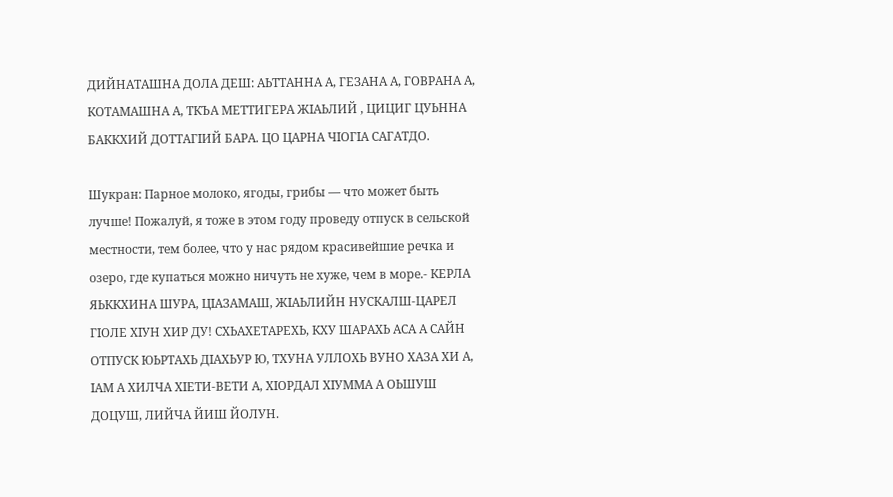ДИЙНАТАШНА ДОЛА ДЕШ: АЬТТАННА А, ГЕЗАНА А, ГОВРАНА А, КОТАМАШНА А, ТКЪА МЕТТИГЕРА ЖIАЬЛИЙ , ЦИЦИГ ЦУЬННА БАККХИЙ ДОТТАГIИЙ БАРА. ЦО ЦАРНА ЧIОГIА САГАТДО.

Шукран: Парное молоко, ягоды, грибы — что может быть лучше! Пожалуй, я тоже в этом году проведу отпуск в сельской местности, тем более, что у нас рядом красивейшие речка и озеро, где купаться можно ничуть не хуже, чем в море.- КЕРЛА ЯЬККХИНА ШУРА, ЦIАЗАМАШ, ЖIАЬЛИЙН НУСКАЛШ-ЦАРЕЛ ГIОЛЕ ХIУН ХИР ДУ! СХЬАХЕТАРЕХЬ, КХУ ШАРАХЬ АСА А САЙН ОТПУСК ЮЬРТАХЬ ДIАХЬУР Ю, ТХУНА УЛЛОХЬ ВУНО ХАЗА ХИ А, IАМ А ХИЛЧА ХIЕТИ-ВЕТИ А, ХIОРДАЛ ХIУММА А ОЬШУШ ДОЦУШ, ЛИЙЧА ЙИШ ЙОЛУН.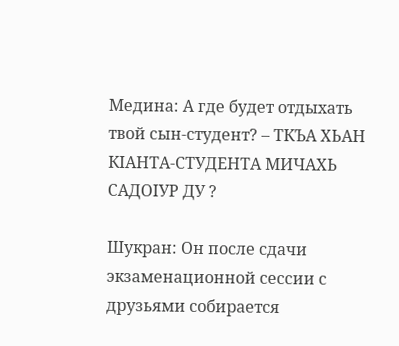Медина: А где будет отдыхать твой сын-студент? – ТКЪА ХЬАН КIАНТА-СТУДЕНТА МИЧАХЬ САДОIУР ДУ ?

Шукран: Он после сдачи экзаменационной сессии с друзьями собирается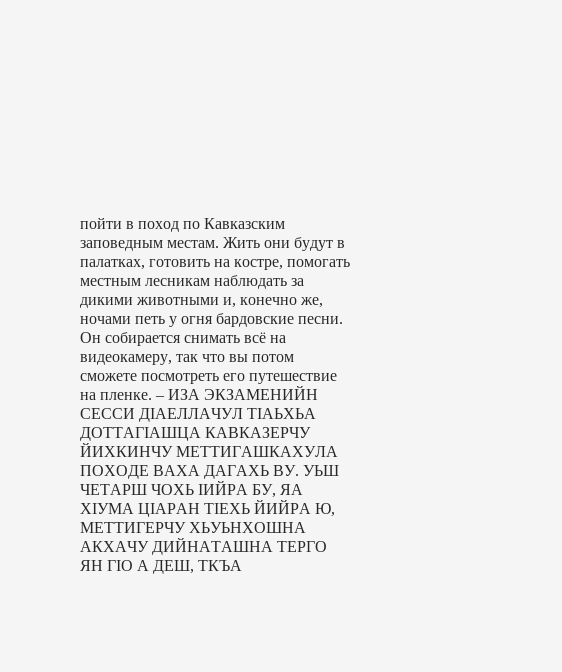пойти в поход по Кавказским заповедным местам. Жить они будут в палатках, готовить на костре, помогать местным лесникам наблюдать за дикими животными и, конечно же, ночами петь у огня бардовские песни. Он собирается снимать всё на видеокамеру, так что вы потом сможете посмотреть его путешествие на пленке. – ИЗА ЭКЗАМЕНИЙН СЕССИ ДIАЕЛЛАЧУЛ ТIАЬХЬА ДОТТАГIАШЦА КАВКАЗЕРЧУ ЙИХКИНЧУ МЕТТИГАШКАХУЛА ПОХОДЕ ВАХА ДАГАХЬ ВУ. УЬШ ЧЕТАРШ ЧОХЬ IИЙРА БУ, ЯА ХIУМА ЦIАРАН ТIЕХЬ ЙИЙРА Ю, МЕТТИГЕРЧУ ХЬУЬНХОШНА АКХАЧУ ДИЙНАТАШНА ТЕРГО ЯН ГIО А ДЕШ, ТКЪА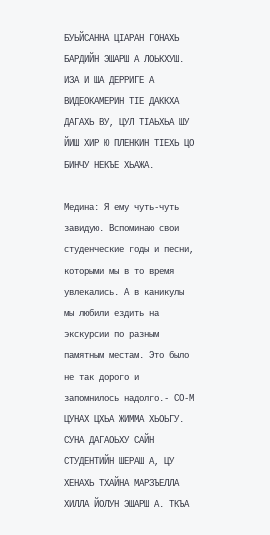БУЬЙСАННА ЦIАРАН ГОНАХЬ БАРДИЙН ЭШАРШ А ЛОЬКХУШ. ИЗА И ША ДЕРРИГЕ А ВИДЕОКАМЕРИН ТIЕ ДАККХА ДАГАХЬ ВУ, ЦУЛ ТIАЬХЬА ШУ ЙИШ ХИР Ю ПЛЕНКИН ТIЕХЬ ЦО БИНЧУ НЕКЪЕ ХЬАЖА.

Медина: Я ему чуть-чуть завидую. Вспоминаю свои студенческие годы и песни, которыми мы в то время увлекались. А в каникулы мы любили ездить на экскурсии по разным памятным местам. Это было не так дорого и запомнилось надолго.- СО-М ЦУНАХ ЦХЬА ЖИММА ХЬОЬГУ. СУНА ДАГАОЬХУ САЙН СТУДЕНТИЙН ШЕРАШ А, ЦУ ХЕНАХЬ ТХАЙНА МАРЗЪЕЛЛА ХИЛЛА ЙОЛУН ЭШАРШ А. ТКЪА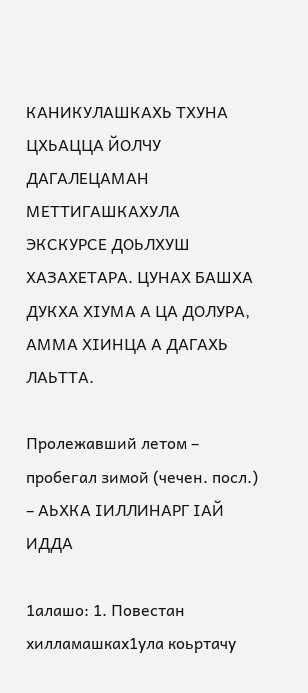КАНИКУЛАШКАХЬ ТХУНА ЦХЬАЦЦА ЙОЛЧУ ДАГАЛЕЦАМАН МЕТТИГАШКАХУЛА ЭКСКУРСЕ ДОЬЛХУШ ХАЗАХЕТАРА. ЦУНАХ БАШХА ДУКХА ХIУМА А ЦА ДОЛУРА, АММА ХIИНЦА А ДАГАХЬ ЛАЬТТА.

Пролежавший летом – пробегал зимой (чечен. посл.) – АЬХКА IИЛЛИНАРГ IАЙ ИДДА

1алашо: 1. Повестан хилламашках1ула коьртачу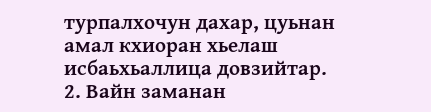турпалхочун дахар, цуьнан амал кхиоран хьелаш исбаьхьаллица довзийтар.
2. Вайн заманан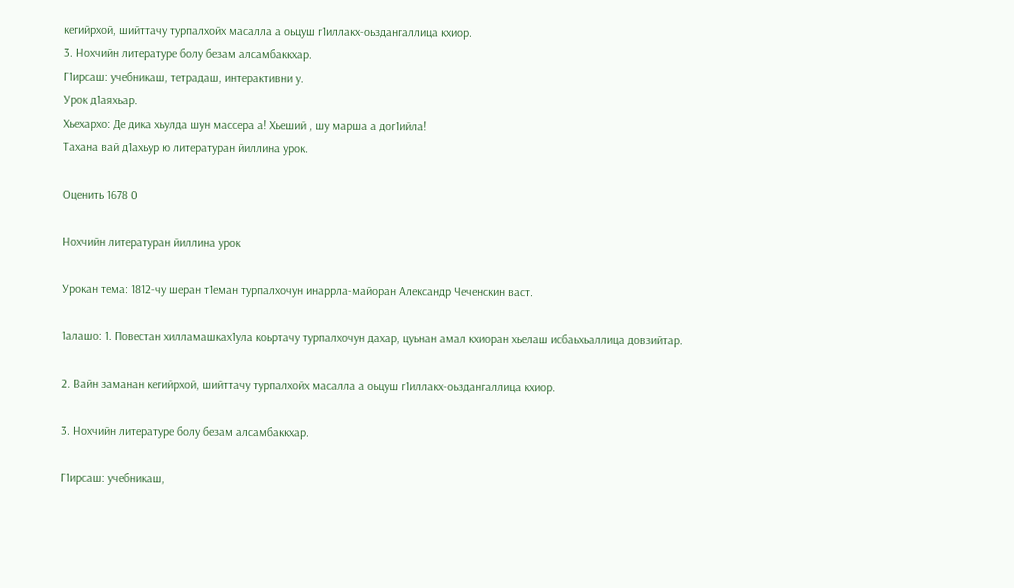кегийрхой, шийттачу турпалхойх масалла а оьцуш г1иллакх-оьздангаллица кхиор.
3. Нохчийн литературе болу безам алсамбаккхар.
Г1ирсаш: учебникаш, тетрадаш, интерактивни у.
Урок д1аяхьар.
Хьехархо: Де дика хьулда шун массера а! Хьеший , шу марша а дог1ийла!
Тахана вай д1ахьур ю литературан йиллина урок.

Оценить 1678 0

Нохчийн литературан йиллина урок

Урокан тема: 1812-чу шеран т1еман турпалхочун инаррла-майоран Александр Чеченскин васт.

1алашо: 1. Повестан хилламашках1ула коьртачу турпалхочун дахар, цуьнан амал кхиоран хьелаш исбаьхьаллица довзийтар.

2. Вайн заманан кегийрхой, шийттачу турпалхойх масалла а оьцуш г1иллакх-оьздангаллица кхиор.

3. Нохчийн литературе болу безам алсамбаккхар.

Г1ирсаш: учебникаш,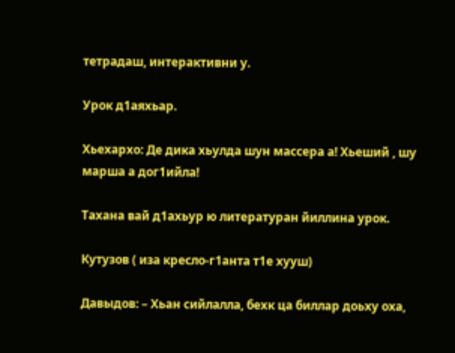тетрадаш, интерактивни у.

Урок д1аяхьар.

Хьехархо: Де дика хьулда шун массера а! Хьеший , шу марша а дог1ийла!

Тахана вай д1ахьур ю литературан йиллина урок.

Кутузов ( иза кресло-г1анта т1е хууш)

Давыдов: – Хьан сийлалла, бехк ца биллар доьху оха,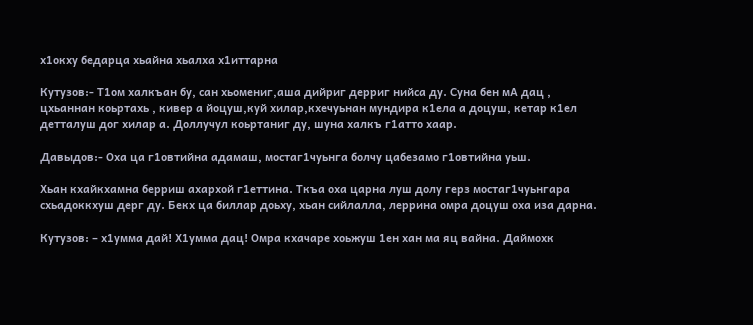х1окху бедарца хьайна хьалха х1иттарна

Кутузов:- Т1ом халкъан бу, сан хьомениг,аша дийриг дерриг нийса ду. Суна бен мА дац , цхьаннан коьртахь , кивер а йоцуш,куй хилар,кхечуьнан мундира к1ела а доцуш, кетар к1ел детталуш дог хилар а. Доллучул коьртаниг ду, шуна халкъ г1атто хаар.

Давыдов:- Оха ца г1овтийна адамаш, мостаг1чуьнга болчу цабезамо г1овтийна уьш.

Хьан кхайкхамна берриш ахархой г1еттина. Ткъа оха царна луш долу герз мостаг1чуьнгара схьадоккхуш дерг ду. Бекх ца биллар доьху, хьан сийлалла, леррина омра доцуш оха иза дарна.

Кутузов: – х1умма дай! Х1умма дац! Омра кхачаре хоьжуш 1ен хан ма яц вайна. Даймохк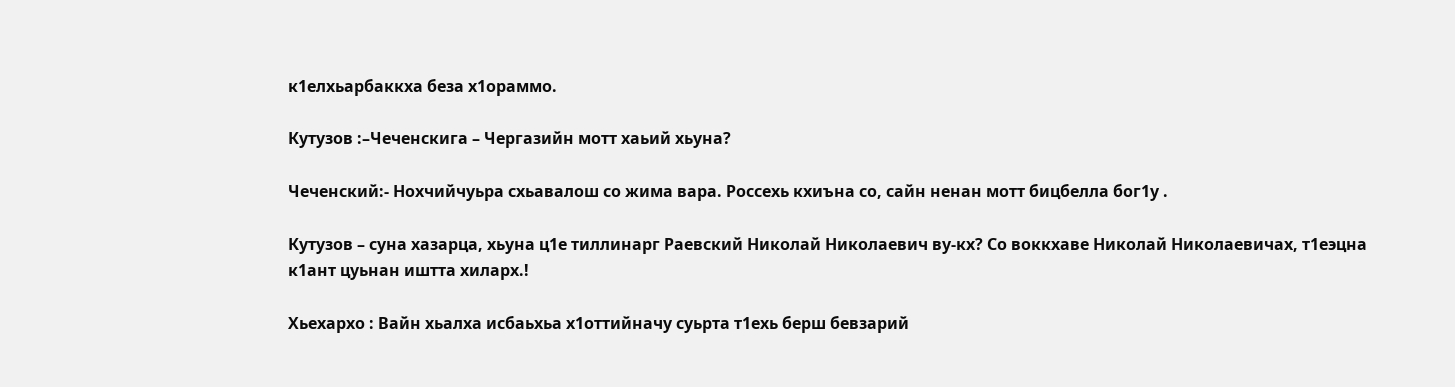к1елхьарбаккха беза х1ораммо.

Кутузов :–Чеченскига – Чергазийн мотт хаьий хьуна?

Чеченский:- Нохчийчуьра схьавалош со жима вара. Россехь кхиъна со, сайн ненан мотт бицбелла бог1у .

Кутузов – суна хазарца, хьуна ц1е тиллинарг Раевский Николай Николаевич ву-кх? Со воккхаве Николай Николаевичах, т1еэцна к1ант цуьнан иштта хиларх.!

Хьехархо : Вайн хьалха исбаьхьа х1оттийначу суьрта т1ехь берш бевзарий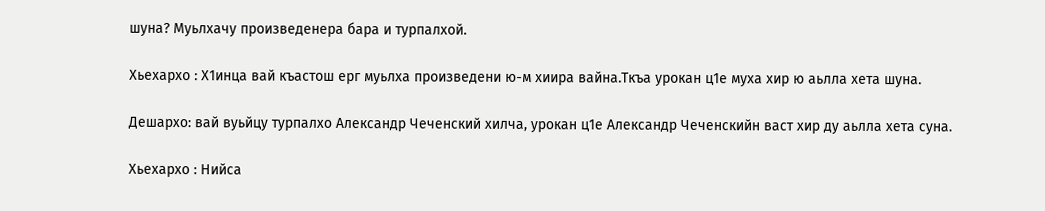шуна? Муьлхачу произведенера бара и турпалхой.

Хьехархо : Х1инца вай къастош ерг муьлха произведени ю-м хиира вайна.Ткъа урокан ц1е муха хир ю аьлла хета шуна.

Дешархо: вай вуьйцу турпалхо Александр Чеченский хилча, урокан ц1е Александр Чеченскийн васт хир ду аьлла хета суна.

Хьехархо : Нийса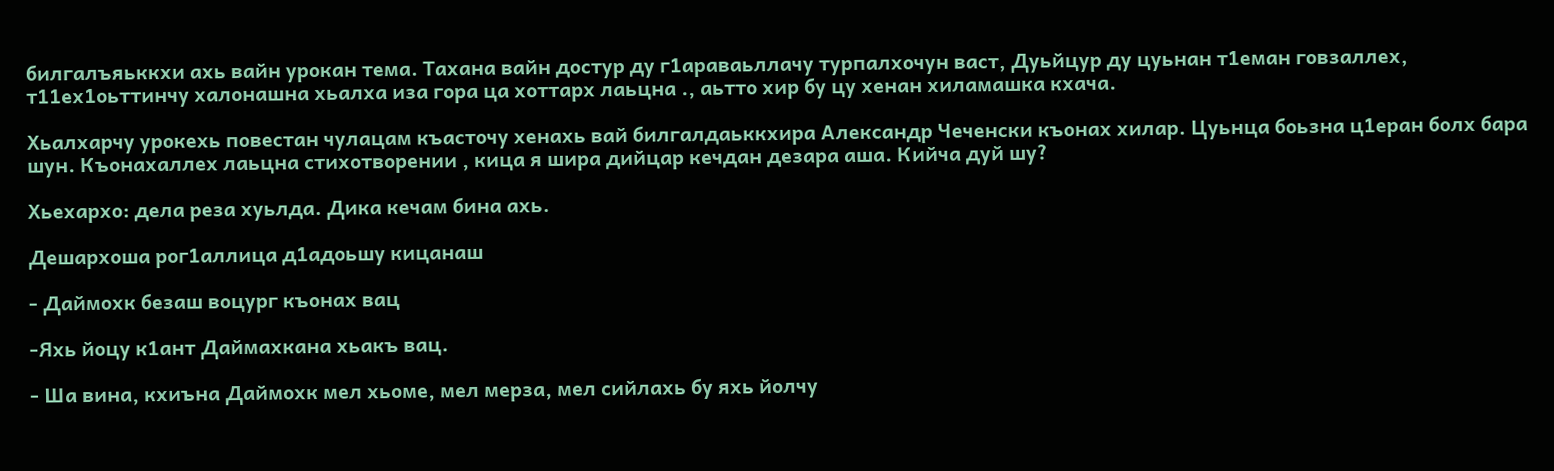билгалъяьккхи ахь вайн урокан тема. Тахана вайн достур ду г1араваьллачу турпалхочун васт, Дуьйцур ду цуьнан т1еман говзаллех, т11ех1оьттинчу халонашна хьалха иза гора ца хоттарх лаьцна ., аьтто хир бу цу хенан хиламашка кхача.

Хьалхарчу урокехь повестан чулацам къасточу хенахь вай билгалдаьккхира Александр Чеченски къонах хилар. Цуьнца боьзна ц1еран болх бара шун. Къонахаллех лаьцна стихотворении , кица я шира дийцар кечдан дезара аша. Кийча дуй шу?

Хьехархо: дела реза хуьлда. Дика кечам бина ахь.

Дешархоша рог1аллица д1адоьшу кицанаш

- Даймохк безаш воцург къонах вац

-Яхь йоцу к1ант Даймахкана хьакъ вац.

- Ша вина, кхиъна Даймохк мел хьоме, мел мерза, мел сийлахь бу яхь йолчу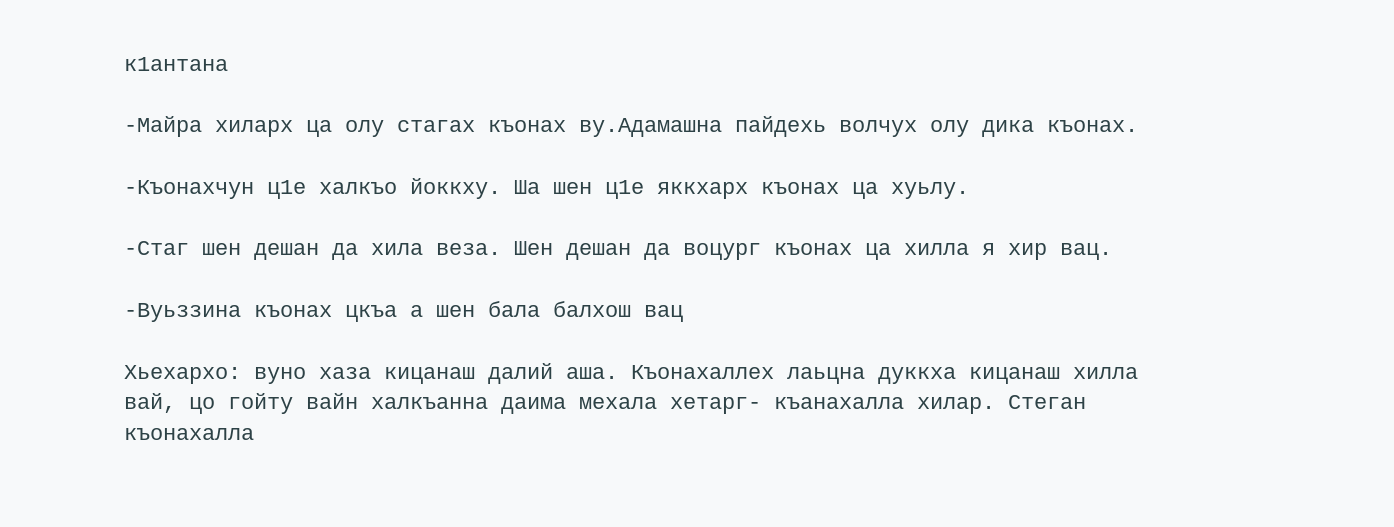к1антана

-Майра хиларх ца олу стагах къонах ву.Адамашна пайдехь волчух олу дика къонах.

-Къонахчун ц1е халкъо йоккху. Ша шен ц1е яккхарх къонах ца хуьлу.

-Стаг шен дешан да хила веза. Шен дешан да воцург къонах ца хилла я хир вац.

-Вуьззина къонах цкъа а шен бала балхош вац

Хьехархо: вуно хаза кицанаш далий аша. Къонахаллех лаьцна дуккха кицанаш хилла вай, цо гойту вайн халкъанна даима мехала хетарг- къанахалла хилар. Стеган къонахалла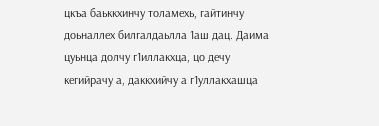цкъа баьккхинчу толамехь, гайтинчу доьналлех билгалдаьлла 1аш дац. Даима цуьнца долчу г1иллакхца, цо дечу кегийрачу а, даккхийчу а г1уллакхашца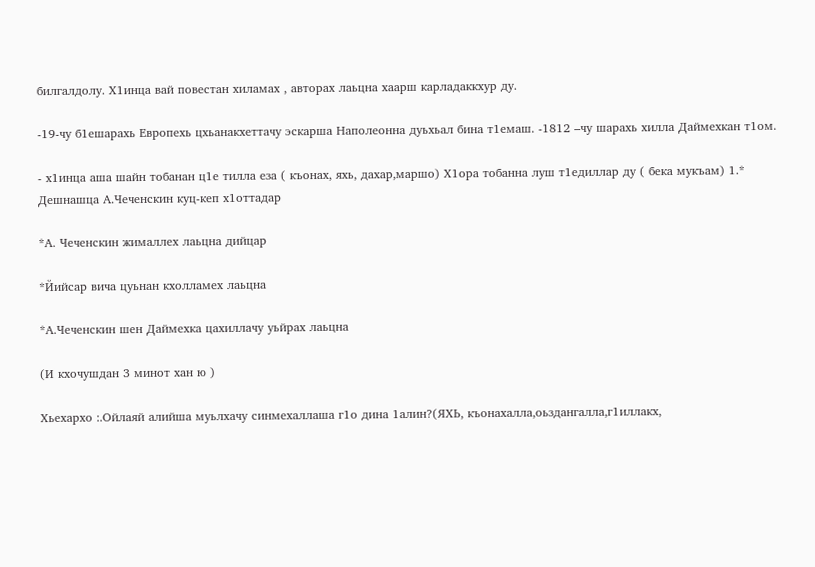билгалдолу. Х1инца вай повестан хиламах , авторах лаьцна хаарш карладаккхур ду.

-19-чу б1ешарахь Европехь цхьанакхеттачу эскарша Наполеонна дуьхьал бина т1емаш. -1812 –чу шарахь хилла Даймехкан т1ом.

- х1инца аша шайн тобанан ц1е тилла еза ( къонах, яхь, дахар,маршо) Х1ора тобанна луш т1едиллар ду ( бека мукъам) 1.* Дешнашца А.Чеченскин куц-кеп х1оттадар

*А. Чеченскин жималлех лаьцна дийцар

*Йийсар вича цуьнан кхолламех лаьцна

*А.Чеченскин шен Даймехка цахиллачу уьйрах лаьцна

(И кхочушдан 3 минот хан ю )

Хьехархо :.Ойлаяй алийша муьлхачу синмехаллаша г1о дина 1алин?(ЯХЬ, къонахалла,оьздангалла,г1иллакх,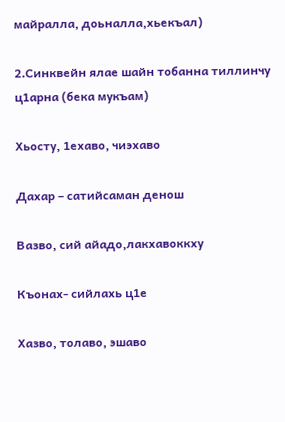майралла, доьналла,хьекъал)

2.Синквейн ялае шайн тобанна тиллинчу ц1арна (бека мукъам)

Хьосту, 1ехаво, чиэхаво

Дахар – сатийсаман денош

Вазво, сий айадо,лакхавоккху

Къонах- сийлахь ц1е

Хазво, толаво, эшаво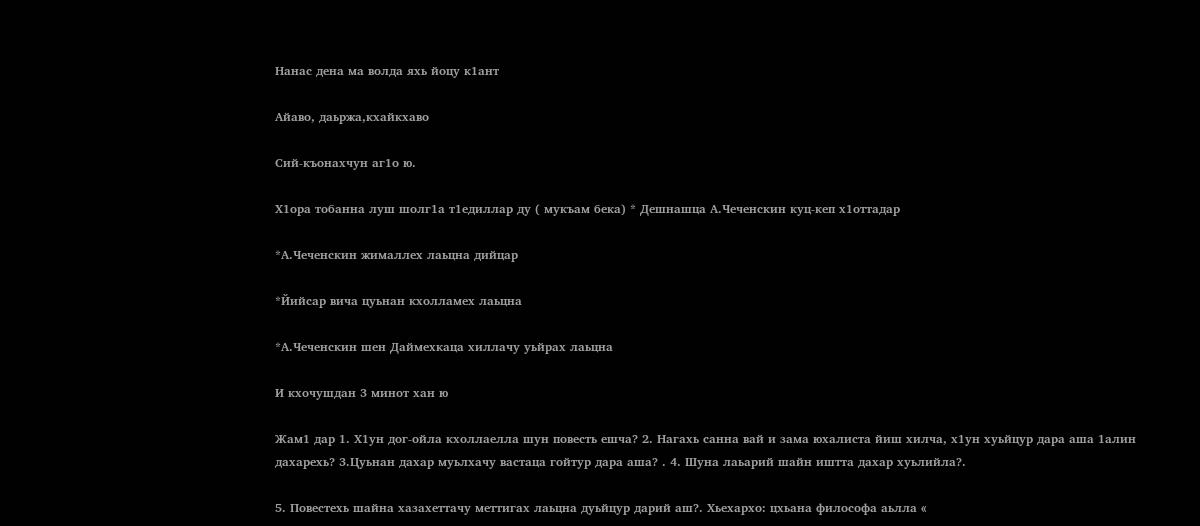Нанас дена ма волда яхь йоцу к1ант

Айаво, даьржа,кхайкхаво

Сий-къонахчун аг1о ю.

Х1ора тобанна луш шолг1а т1едиллар ду ( мукъам бека) * Дешнашца А.Чеченскин куц-кеп х1оттадар

*А.Чеченскин жималлех лаьцна дийцар

*Йийсар вича цуьнан кхолламех лаьцна

*А.Чеченскин шен Даймехкаца хиллачу уьйрах лаьцна

И кхочушдан 3 минот хан ю

Жам1 дар 1. Х1ун дог-ойла кхоллаелла шун повесть ешча? 2. Нагахь санна вай и зама юхалиста йиш хилча, х1ун хуьйцур дара аша 1алин дахарехь? 3.Цуьнан дахар муьлхачу вастаца гойтур дара аша? . 4. Шуна лаьарий шайн иштта дахар хуьлийла?.

5. Повестехь шайна хазахеттачу меттигах лаьцна дуьйцур дарий аш?. Хьехархо: цхьана философа аьлла «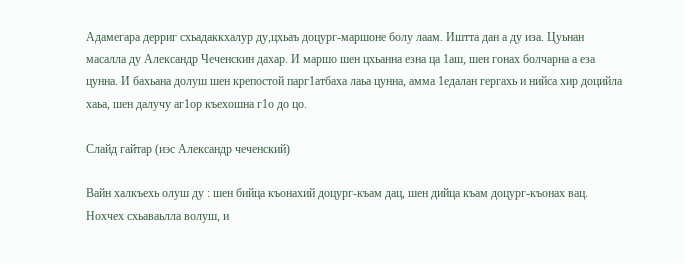Адамегара дерриг схьадаккхалур ду,цхьаъ доцург-маршоне болу лаам. Иштта дан а ду иза. Цуьнан масалла ду Александр Чеченскин дахар. И маршо шен цхьанна езна ца 1аш, шен гонах болчарна а еза цунна. И бахьана долуш шен крепостой парг1атбаха лаьа цунна, амма 1едалан гергахь и нийса хир доцийла хаьа, шен далучу аг1ор къехошна г1о до цо.

Слайд гайтар (иэс Александр чеченский)

Вайн халкъехь олуш ду : шен бийца къонахий доцург-къам дац, шен дийца къам доцург-къонах вац. Нохчех схьаваьлла волуш, и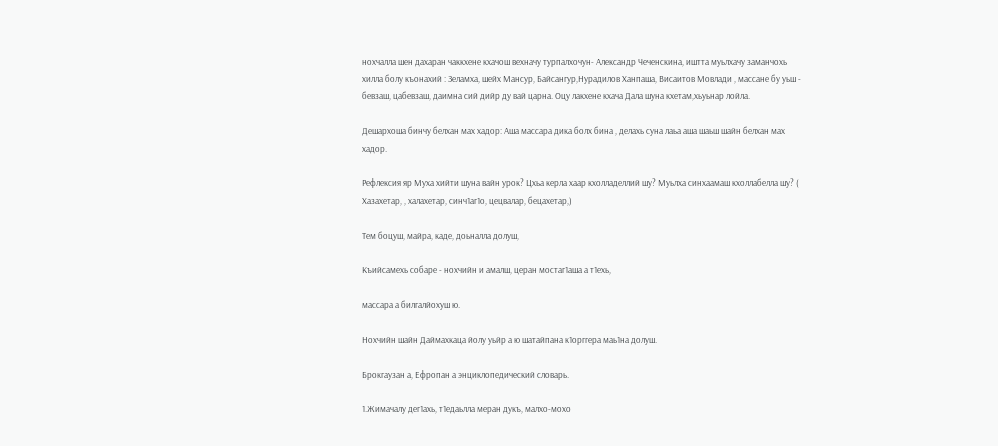нохчалла шен дахаран чаккхене кхачош вехначу турпалхочун- Александр Чеченскина, иштта муьлхачу заманчохь хилла болу къонахий : Зеламха, шейх Мансур, Байсангур,Нурадилов Ханпаша, Висаитов Мовлади , массане бу уьш - бевзаш, цабевзаш, даимна сий дийр ду вай царна. Оцу лакхене кхача Дала шуна кхетам,хьуьнар лойла.

Дешархоша бинчу белхан мах хадор: Аша массара дика болх бина , делахь суна лаьа аша шаьш шайн белхан мах хадор.

Рефлексия яр Муха хийти шуна вайн урок? Цхьа керла хаар кхолладеллий шу? Муьлха синхаамаш кхоллабелла шу? ( Хазахетар, , халахетар, синч1аг1о, цецвалар, бецахетар,)

Тем боцуш, майра, каде, доьналла долуш,

Къийсамехь собаре - нохчийн и амалш, церан мостаг1аша а т1ехь,

массара а билгалйохуш ю.

Нохчийн шайн Даймахкаца йолу уьйр а ю шатайпана к1орггера маь1на долуш.

Брокгаузан а, Ефропан а энциклопедический словарь.

1.Жимачалу дег1ахь, т1едаьлла меран дукъ, малхо-мохо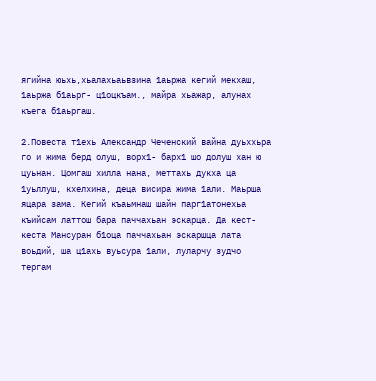ягийна юьхь,хьалахьаьвзина 1аьржа кегий мекхаш, 1аьржа б1аьрг- ц1оцкъам., майра хьажар, алунах къега б1аьргаш.

2.Повеста т1ехь Александр Чеченский вайна дуьххьра го и жима берд олуш, ворх1- барх1 шо долуш хан ю цуьнан. Цомгаш хилла нана, меттахь дукха ца 1уьллуш, кхелхина, деца висира жима 1али. Маьрша яцара зама. Кегий къаьмнаш шайн парг1атонехьа къийсам латтош бара паччахьан эскарца. Да кест-кеста Мансуран б1оца паччахьан эскаршца лата воьдий, ша ц1ахь вуьсура 1али, луларчу зудчо тергам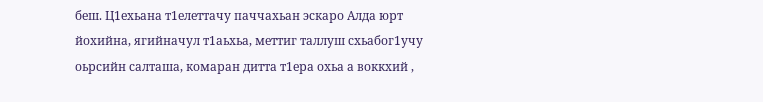беш. Ц1ехьана т1елеттачу паччахьан эскаро Алда юрт йохийна, ягийначул т1аьхьа, меттиг таллуш схьабог1учу оьрсийн салташа, комаран дитта т1ера охьа а воккхий ,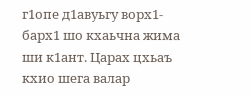г1опе д1авуьгу ворх1- барх1 шо кхаьчна жима ши к1ант. Царах цхьаъ кхио шега валар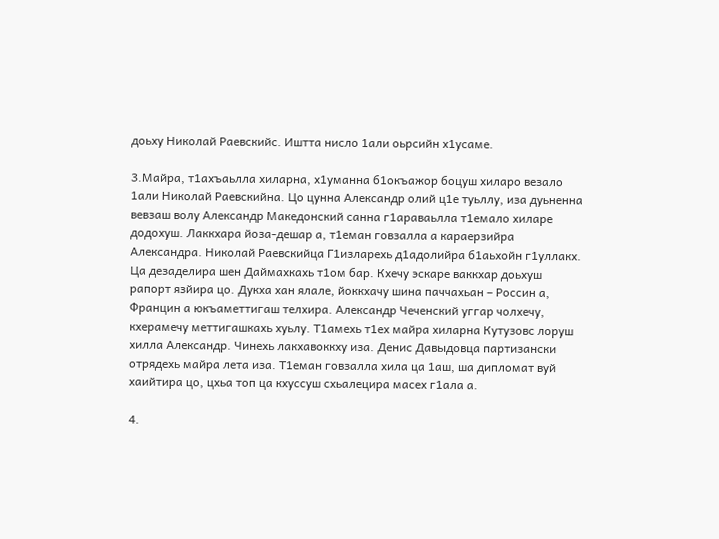доьху Николай Раевскийс. Иштта нисло 1али оьрсийн х1усаме.

3.Майра, т1ахъаьлла хиларна, х1уманна б1окъажор боцуш хиларо везало 1али Николай Раевскийна. Цо цунна Александр олий ц1е туьллу, иза дуьненна вевзаш волу Александр Македонский санна г1араваьлла т1емало хиларе додохуш. Лаккхара йоза-дешар а, т1еман говзалла а караерзийра Александра. Николай Раевскийца Г1изларехь д1адолийра б1аьхойн г1уллакх. Ца дезаделира шен Даймахкахь т1ом бар. Кхечу эскаре ваккхар доьхуш рапорт язйира цо. Дукха хан ялале, йоккхачу шина паччахьан – Россин а, Францин а юкъаметтигаш телхира. Александр Чеченский уггар чолхечу, кхерамечу меттигашкахь хуьлу. Т1амехь т1ех майра хиларна Кутузовс лоруш хилла Александр. Чинехь лакхавоккху иза. Денис Давыдовца партизански отрядехь майра лета иза. Т1еман говзалла хила ца 1аш, ша дипломат вуй хаийтира цо, цхьа топ ца кхуссуш схьалецира масех г1ала а.

4.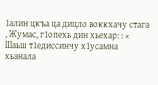1алин цкъа ца дицло воккхачу стага , Жумас, г1опехь дин хьехар: : « Шаьш т1едиссинчу х1усамна хьанала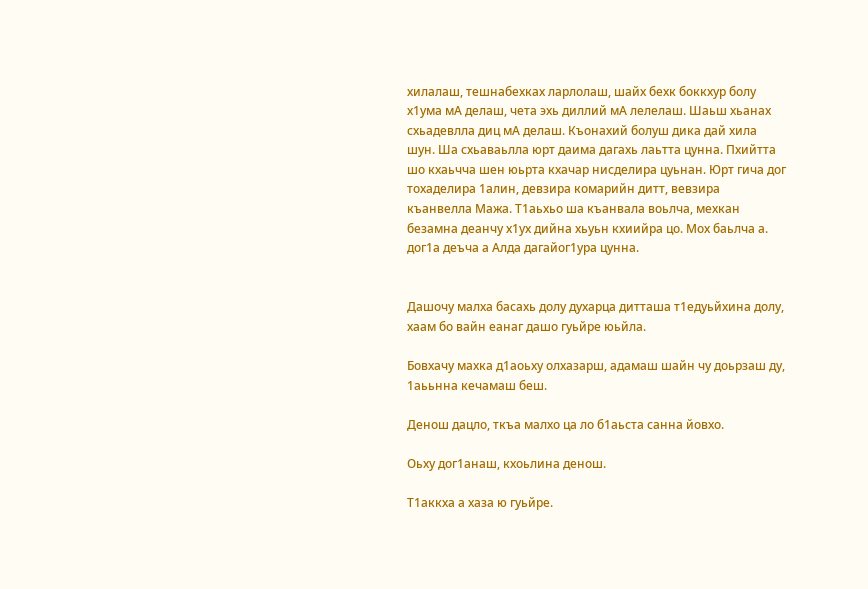хилалаш, тешнабехках ларлолаш, шайх бехк боккхур болу х1ума мА делаш, чета эхь диллий мА лелелаш. Шаьш хьанах схьадевлла диц мА делаш. Къонахий болуш дика дай хила шун. Ша схьаваьлла юрт даима дагахь лаьтта цунна. Пхийтта шо кхаьчча шен юьрта кхачар нисделира цуьнан. Юрт гича дог тохаделира 1алин, девзира комарийн дитт, вевзира къанвелла Мажа. Т1аьхьо ша къанвала воьлча, мехкан безамна деанчу х1ух дийна хьуьн кхиийра цо. Мох баьлча а. дог1а деъча а Алда дагайог1ура цунна.


Дашочу малха басахь долу духарца дитташа т1едуьйхина долу, хаам бо вайн еанаг дашо гуьйре юьйла.

Бовхачу махка д1аоьху олхазарш, адамаш шайн чу доьрзаш ду, 1аььнна кечамаш беш.

Денош дацло, ткъа малхо ца ло б1аьста санна йовхо.

Оьху дог1анаш, кхоьлина денош.

Т1аккха а хаза ю гуьйре.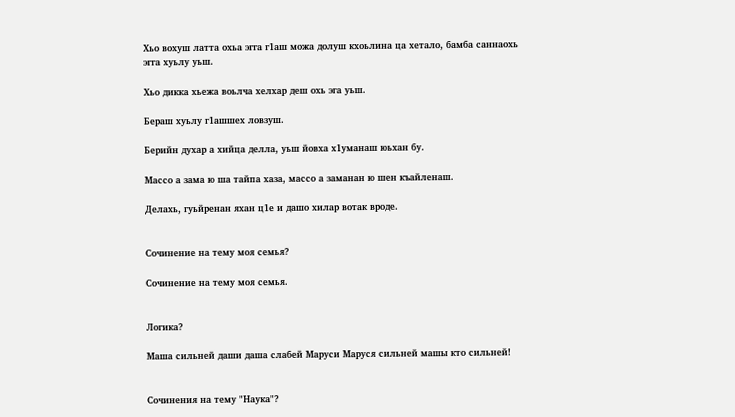Хьо вохуш латта охьа эгга г1аш можа долуш кхоьлина ца хетало, бамба саннаохь эгга хуьлу уьш.

Хьо дикка хьежа воьлча хелхар деш охь эга уьш.

Бераш хуьлу г1ашшех ловзуш.

Берийн духар а хийца делла, уьш йовха х1уманаш юьхан бу.

Массо а зама ю ша тайпа хаза, массо а заманан ю шен къайленаш.

Делахь, гуьйренан яхан ц1е и дашо хилар вотак вроде.


Сочинение на тему моя семья?

Сочинение на тему моя семья.


Логика?

Маша сильней даши даша слабей Маруси Маруся сильней машы кто сильней!


Сочинения на тему "Наука"?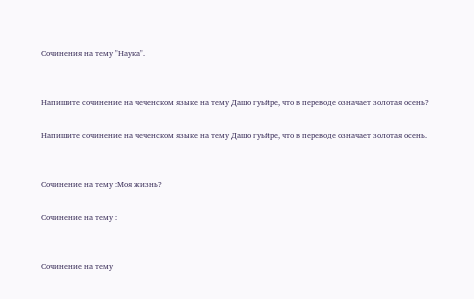Сочинения на тему "Наука".


Напишите сочинение на чеченском языке на тему Дашо гуьйре, что в переводе означает золотая осень?

Напишите сочинение на чеченском языке на тему Дашо гуьйре, что в переводе означает золотая осень.


Сочинение на тему :Моя жизнь?

Сочинение на тему :


Сочинение на тему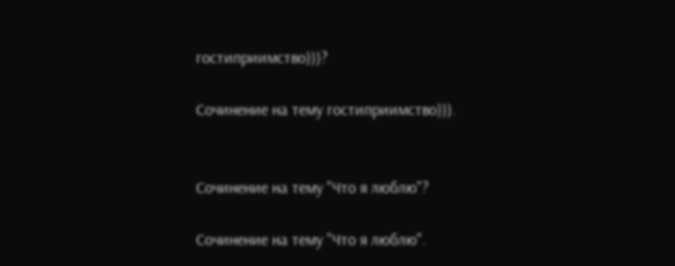гостиприимство)))?

Сочинение на тему гостиприимство))).


Сочинение на тему "Что я люблю"?

Сочинение на тему "Что я люблю".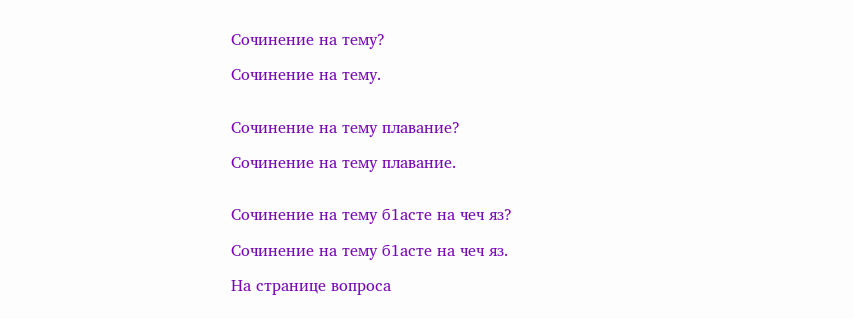Сочинение на тему?

Сочинение на тему.


Сочинение на тему плавание?

Сочинение на тему плавание.


Сочинение на тему б1асте на чеч яз?

Сочинение на тему б1асте на чеч яз.

На странице вопроса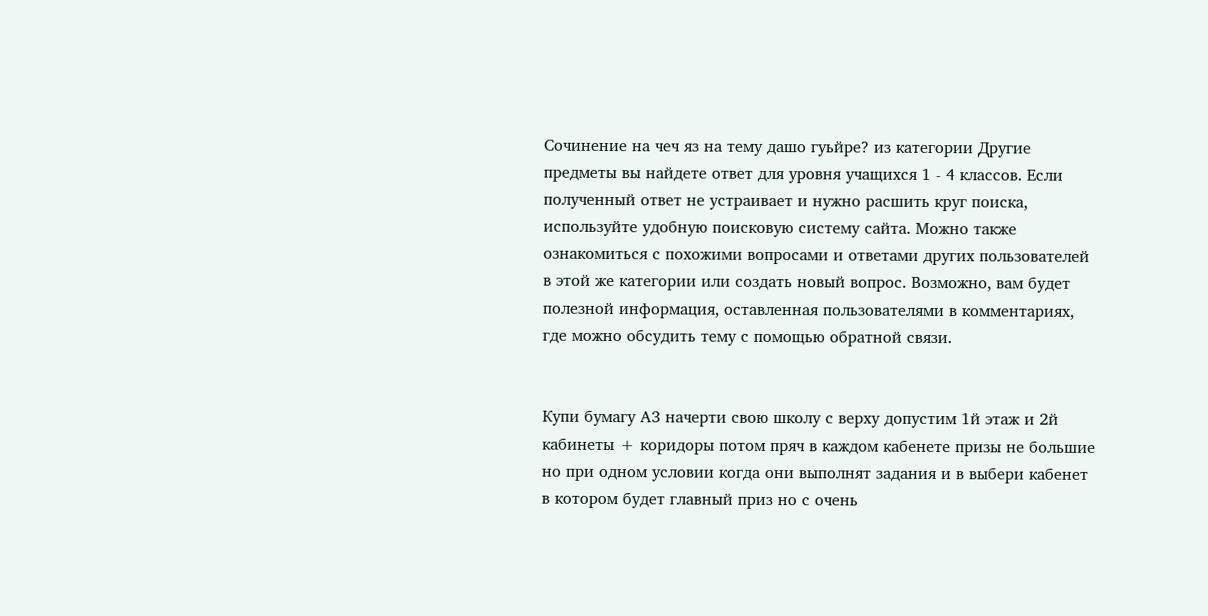Сочинение на чеч яз на тему дашо гуьйре? из категории Другие предметы вы найдете ответ для уровня учащихся 1 - 4 классов. Если полученный ответ не устраивает и нужно расшить круг поиска, используйте удобную поисковую систему сайта. Можно также ознакомиться с похожими вопросами и ответами других пользователей в этой же категории или создать новый вопрос. Возможно, вам будет полезной информация, оставленная пользователями в комментариях, где можно обсудить тему с помощью обратной связи.


Купи бумагу А3 начерти свою школу с верху допустим 1й этаж и 2й кабинеты + коридоры потом пряч в каждом кабенете призы не большие но при одном условии когда они выполнят задания и в выбери кабенет в котором будет главный приз но с очень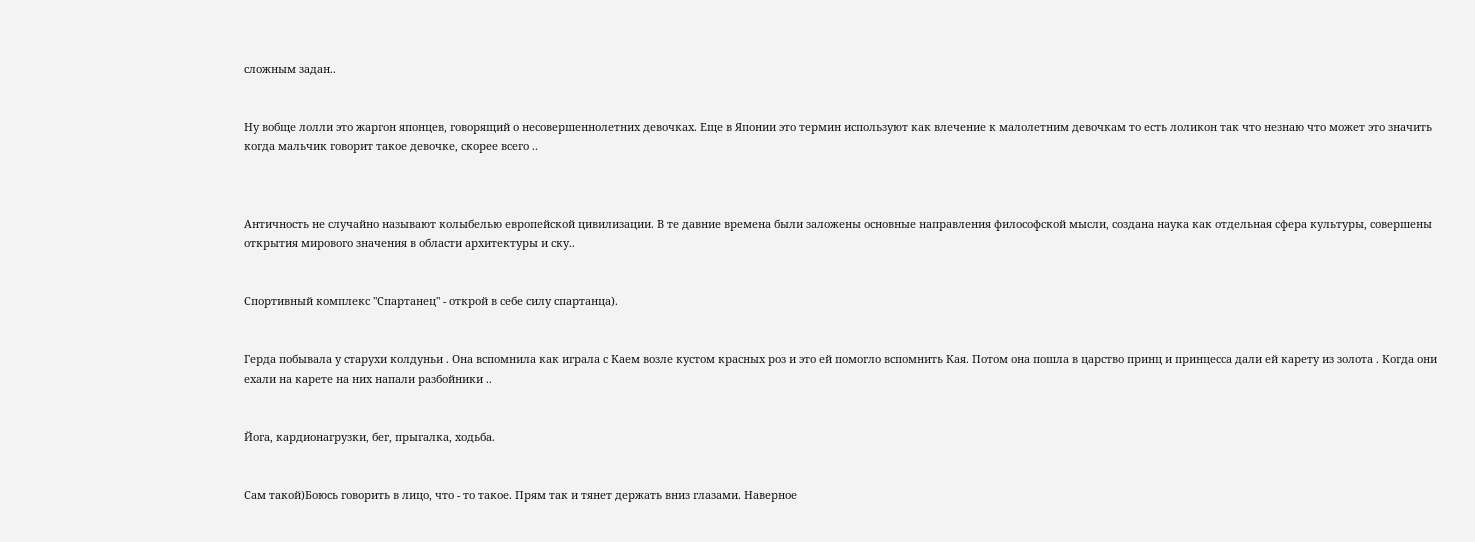сложным задан..


Ну вобще лолли это жаргон японцев, говорящий о несовершеннолетних девочках. Еще в Японии это термин используют как влечение к малолетним девочкам то есть лоликон так что незнаю что может это значить когда мальчик говорит такое девочке, скорее всего ..



Античность не случайно называют колыбелью европейской цивилизации. В те давние времена были заложены основные направления философской мысли, создана наука как отдельная сфера культуры, совершены открытия мирового значения в области архитектуры и ску..


Спортивный комплекс "Спартанец" - открой в себе силу спартанца).


Герда побывала у старухи колдуньи . Она вспомнила как играла с Каем возле кустом красных роз и это ей помогло вспомнить Кая. Потом она пошла в царство принц и принцесса дали ей карету из золота . Когда они ехали на карете на них напали разбойники ..


Йога, кардионагрузки, бег, прыгалка, ходьба.


Сам такой)Боюсь говорить в лицо, что - то такое. Прям так и тянет держать вниз глазами. Наверное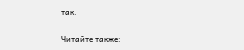так.

Читайте также: